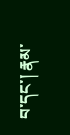བ་དང་། རྣམ་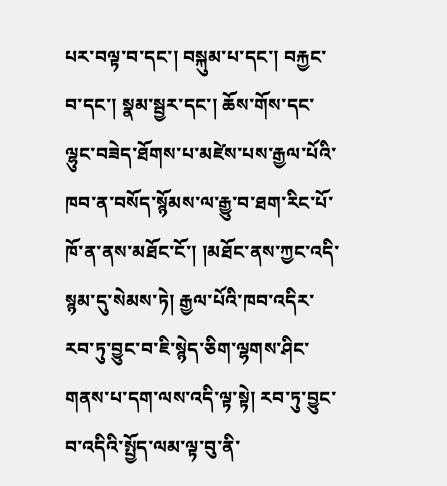པར་བལྟ་བ་དང་། བསྐུམ་པ་དང་། བརྐྱང་བ་དང་། སྣམ་སྦྱར་དང་། ཆོས་གོས་དང་ལྷུང་བཟེད་ཐོགས་པ་མཛེས་པས་རྒྱལ་པོའི་ཁབ་ན་བསོད་སྙོམས་ལ་རྒྱུ་བ་ཐག་རིང་པོ་ཁོ་ན་ནས་མཐོང་ངོ་། །མཐོང་ནས་ཀྱང་འདི་སྙམ་དུ་སེམས་ཏེ། རྒྱལ་པོའི་ཁབ་འདིར་རབ་ཏུ་བྱུང་བ་ཇི་སྙེད་ཅིག་ལྷགས་ཤིང་གནས་པ་དག་ལས་འདི་ལྟ་སྟེ། རབ་ཏུ་བྱུང་བ་འདིའི་སྤྱོད་ལམ་ལྟ་བུ་ནི་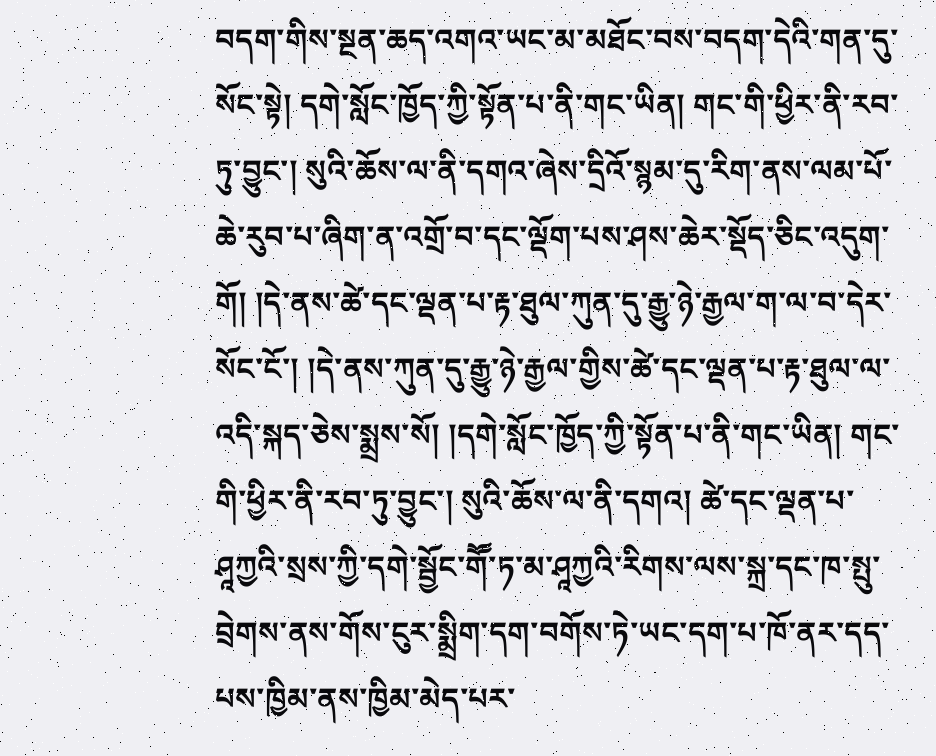བདག་གིས་སྔན་ཆད་འགའ་ཡང་མ་མཐོང་བས་བདག་དེའི་གན་དུ་སོང་སྟེ། དགེ་སློང་ཁྱོད་ཀྱི་སྟོན་པ་ནི་གང་ཡིན། གང་གི་ཕྱིར་ནི་རབ་ཏུ་བྱུང་། སུའི་ཆོས་ལ་ནི་དགའ་ཞེས་དྲིའོ་སྙམ་དུ་རིག་ནས་ལམ་པོ་ཆེ་རུབ་པ་ཞིག་ན་འགྲོ་བ་དང་ལྡོག་པས་ཤས་ཆེར་སྡོད་ཅིང་འདུག་གོ། །དེ་ནས་ཚེ་དང་ལྡན་པ་རྟ་ཐུལ་ཀུན་དུ་རྒྱུ་ཉེ་རྒྱལ་ག་ལ་བ་དེར་སོང་ངོ་། །དེ་ནས་ཀུན་དུ་རྒྱུ་ཉེ་རྒྱལ་གྱིས་ཚེ་དང་ལྡན་པ་རྟ་ཐུལ་ལ་འདི་སྐད་ཅེས་སྨྲས་སོ། །དགེ་སློང་ཁྱོད་ཀྱི་སྟོན་པ་ནི་གང་ཡིན། གང་གི་ཕྱིར་ནི་རབ་ཏུ་བྱུང་། སུའི་ཆོས་ལ་ནི་དགའ། ཚེ་དང་ལྡན་པ་ཤཱཀྱའི་སྲས་ཀྱི་དགེ་སྦྱོང་གཽ་ཏ་མ་ཤཱཀྱའི་རིགས་ལས་སྐྲ་དང་ཁ་སྤུ་བྲེགས་ནས་གོས་ངུར་སྨྲིག་དག་བགོས་ཏེ་ཡང་དག་པ་ཁོ་ནར་དད་པས་ཁྱིམ་ནས་ཁྱིམ་མེད་པར་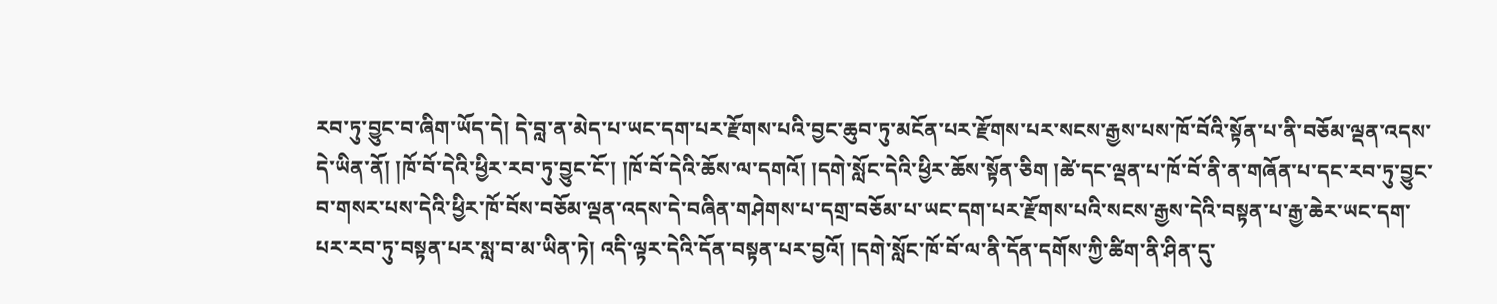རབ་ཏུ་བྱུང་བ་ཞིག་ཡོད་དེ། དེ་བླ་ན་མེད་པ་ཡང་དག་པར་རྫོགས་པའི་བྱང་ཆུབ་ཏུ་མངོན་པར་རྫོགས་པར་སངས་རྒྱས་པས་ཁོ་བོའི་སྟོན་པ་ནི་བཅོམ་ལྡན་འདས་དེ་ཡིན་ནོ། །ཁོ་བོ་དེའི་ཕྱིར་རབ་ཏུ་བྱུང་ངོ་། །ཁོ་བོ་དེའི་ཆོས་ལ་དགའོ། །དགེ་སློང་དེའི་ཕྱིར་ཆོས་སྟོན་ཅིག །ཚེ་དང་ལྡན་པ་ཁོ་བོ་ནི་ན་གཞོན་པ་དང་རབ་ཏུ་བྱུང་བ་གསར་པས་དེའི་ཕྱིར་ཁོ་བོས་བཅོམ་ལྡན་འདས་དེ་བཞིན་གཤེགས་པ་དགྲ་བཅོམ་པ་ཡང་དག་པར་རྫོགས་པའི་སངས་རྒྱས་དེའི་བསྟན་པ་རྒྱ་ཆེར་ཡང་དག་པར་རབ་ཏུ་བསྟན་པར་སླ་བ་མ་ཡིན་ཏེ། འདི་ལྟར་དེའི་དོན་བསྟན་པར་བྱའོ། །དགེ་སློང་ཁོ་བོ་ལ་ནི་དོན་དགོས་ཀྱི་ཚིག་ནི་ཤིན་དུ་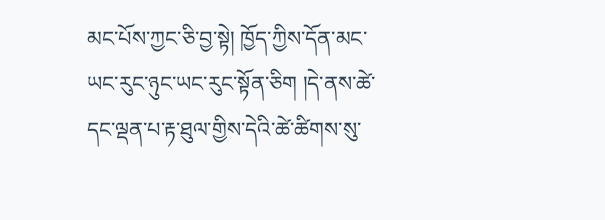མང་པོས་ཀྱང་ཅི་བྱ་སྟེ། ཁྱོད་ཀྱིས་དོན་མང་ཡང་རུང་ཉུང་ཡང་རུང་སྟོན་ཅིག །དེ་ནས་ཚེ་དང་ལྡན་པ་རྟ་ཐུལ་གྱིས་དེའི་ཚེ་ཚིགས་སུ་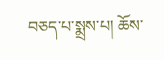བཅད་པ་སྨྲས་པ། ཆོས་